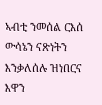ኣብቲ ንመሰል ርእሰ ውሳኔን ናጽነትን እንቃለሰሉ ዝነበርና እዋን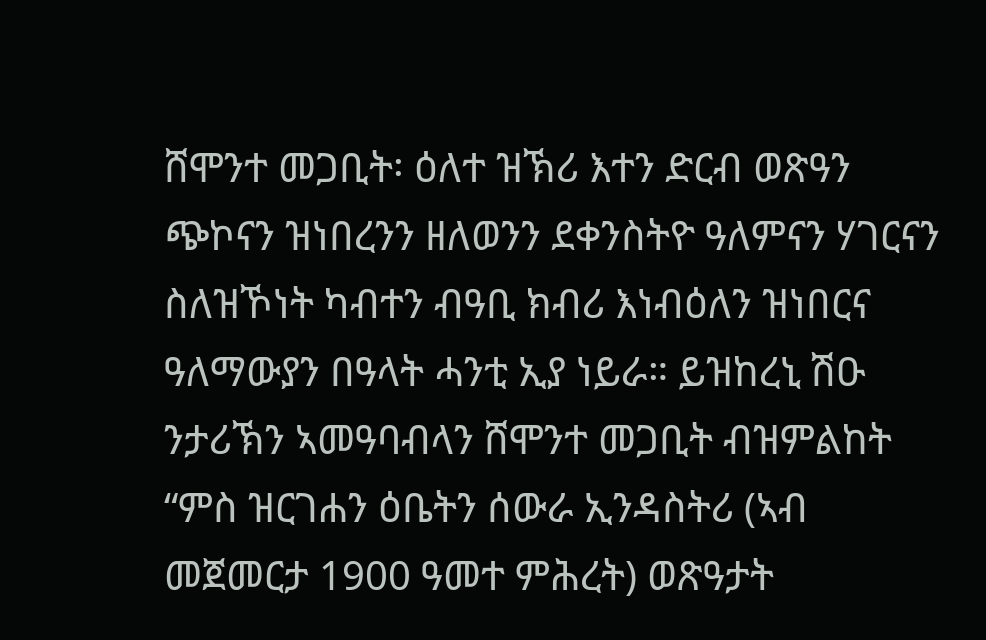ሸሞንተ መጋቢት፡ ዕለተ ዝኽሪ እተን ድርብ ወጽዓን ጭኮናን ዝነበረንን ዘለወንን ደቀንስትዮ ዓለምናን ሃገርናን ስለዝኾነት ካብተን ብዓቢ ክብሪ እነብዕለን ዝነበርና ዓለማውያን በዓላት ሓንቲ ኢያ ነይራ። ይዝከረኒ ሽዑ ንታሪኽን ኣመዓባብላን ሸሞንተ መጋቢት ብዝምልከት “ምስ ዝርገሐን ዕቤትን ሰውራ ኢንዳስትሪ (ኣብ መጀመርታ 1900 ዓመተ ምሕረት) ወጽዓታት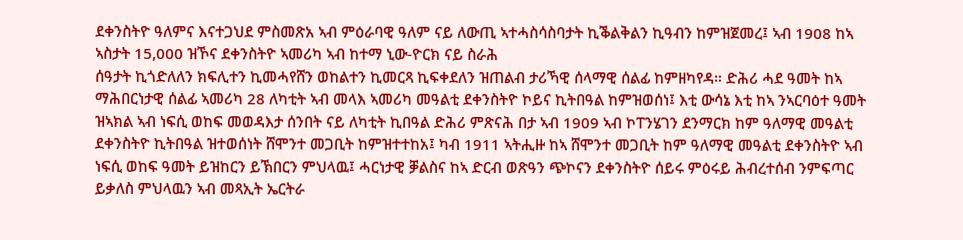ደቀንስትዮ ዓለምና እናተጋህደ ምስመጽአ ኣብ ምዕራባዊ ዓለም ናይ ለውጢ ኣተሓስሳስባታት ኪቕልቅልን ኪዓብን ከምዝጀመረ፤ ኣብ 1908 ከኣ ኣስታት 15,000 ዝኾና ደቀንስትዮ ኣመሪካ ኣብ ከተማ ኒው-ዮርክ ናይ ስራሕ
ሰዓታት ኪጎድለለን ክፍሊተን ኪመሓየሸን ወከልተን ኪመርጻ ኪፍቀደለን ዝጠልብ ታሪኻዊ ሰላማዊ ሰልፊ ከምዘካየዳ። ድሕሪ ሓደ ዓመት ከኣ ማሕበርነታዊ ሰልፊ ኣመሪካ 28 ለካቲት ኣብ መላእ ኣመሪካ መዓልቲ ደቀንስትዮ ኮይና ኪትበዓል ከምዝወሰነ፤ እቲ ውሳኔ እቲ ከኣ ንኣርባዕተ ዓመት ዝኣክል ኣብ ነፍሲ ወከፍ መወዳእታ ሰንበት ናይ ለካቲት ኪበዓል ድሕሪ ምጽናሕ በታ ኣብ 1909 ኣብ ኮፐንሄገን ደንማርክ ከም ዓለማዊ መዓልቲ ደቀንስትዮ ኪትበዓል ዝተወሰነት ሸሞንተ መጋቢት ከምዝተተከአ፤ ካብ 1911 ኣትሒዙ ከኣ ሸሞንተ መጋቢት ከም ዓለማዊ መዓልቲ ደቀንስትዮ ኣብ ነፍሲ ወከፍ ዓመት ይዝከርን ይኽበርን ምህላዉ፤ ሓርነታዊ ቓልስና ከኣ ድርብ ወጽዓን ጭኮናን ደቀንስትዮ ሰይሩ ምዕሩይ ሕብረተሰብ ንምፍጣር ይቃለስ ምህላዉን ኣብ መጻኢት ኤርትራ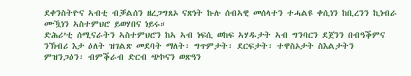ደቀንስትዮና ኣብቲ ብቓልሰን ዘረጋግጸኦ ናጽነት ኩሉ ሰብኣዊ መሰላተን ተሓልዩ ቀሲነን ከቢረንን ኪነብራ ሙዃነን ኣስተምህሮ ይወሃበና ነይሩ።
ድሕሪ’ቲ ሰሚናራትን ኣስተምህሮን ከኣ ኣብ ነፍሲ ወከፍ ኣሃዱታት ኣብ ግንባርን ደጀንን በብዓቕምና ንኽብሪ እታ ዕለት ዝገልጽ መደባት ማለት፡ ግጥምታት፡ ደርፍታት፡ ተዋስኦታት ስእልታትን ምዝንጋዕን፡ ብምቕራብ ድርብ ጭኮናን ወጽዓን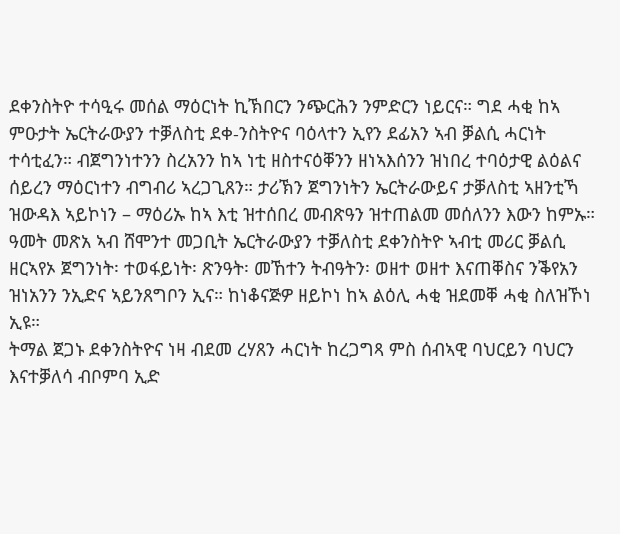ደቀንስትዮ ተሳዒሩ መሰል ማዕርነት ኪኽበርን ንጭርሕን ንምድርን ነይርና። ግደ ሓቂ ከኣ ምዑታት ኤርትራውያን ተቓለስቲ ደቀ-ንስትዮና ባዕላተን ኢየን ደፊአን ኣብ ቓልሲ ሓርነት ተሳቲፈን። ብጀግንነተንን ስረአንን ከኣ ነቲ ዘስተናዕቐንን ዘነኣእሰንን ዝነበረ ተባዕታዊ ልዕልና ሰይረን ማዕርነተን ብግብሪ ኣረጋጊጸን። ታሪኽን ጀግንነትን ኤርትራውይና ታቓለስቲ ኣዘንቲኻ ዝውዳእ ኣይኮነን – ማዕሪኡ ከኣ እቲ ዝተሰበረ መብጽዓን ዝተጠልመ መሰለንን እውን ከምኡ።
ዓመት መጽአ ኣብ ሸሞንተ መጋቢት ኤርትራውያን ተቓለስቲ ደቀንስትዮ ኣብቲ መሪር ቓልሲ ዘርኣየኦ ጀግንነት፡ ተወፋይነት፡ ጽንዓት፡ መኸተን ትብዓትን፡ ወዘተ ወዘተ እናጠቐስና ንቕየአን ዝነአንን ንኢድና ኣይንጸግቦን ኢና። ከነቆናጅዎ ዘይኮነ ከኣ ልዕሊ ሓቂ ዝደመቐ ሓቂ ስለዝኾነ ኢዩ።
ትማል ጀጋኑ ደቀንስትዮና ነዛ ብደመ ረሃጸን ሓርነት ከረጋግጻ ምስ ሰብኣዊ ባህርይን ባህርን እናተቓለሳ ብቦምባ ኢድ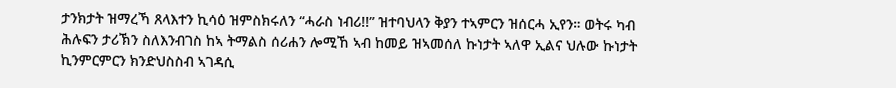ታንክታት ዝማረኻ ጸላእተን ኪሳዕ ዝምስክሩለን “ሓራስ ነብሪ!!” ዝተባህላን ቅያን ተኣምርን ዝሰርሓ ኢየን። ወትሩ ካብ ሕሉፍን ታሪኽን ስለእንብገስ ከኣ ትማልስ ሰሪሐን ሎሚኸ ኣብ ከመይ ዝኣመሰለ ኩነታት ኣለዋ ኢልና ህሉው ኩነታት ኪንምርምርን ክንድህስስብ ኣገዳሲ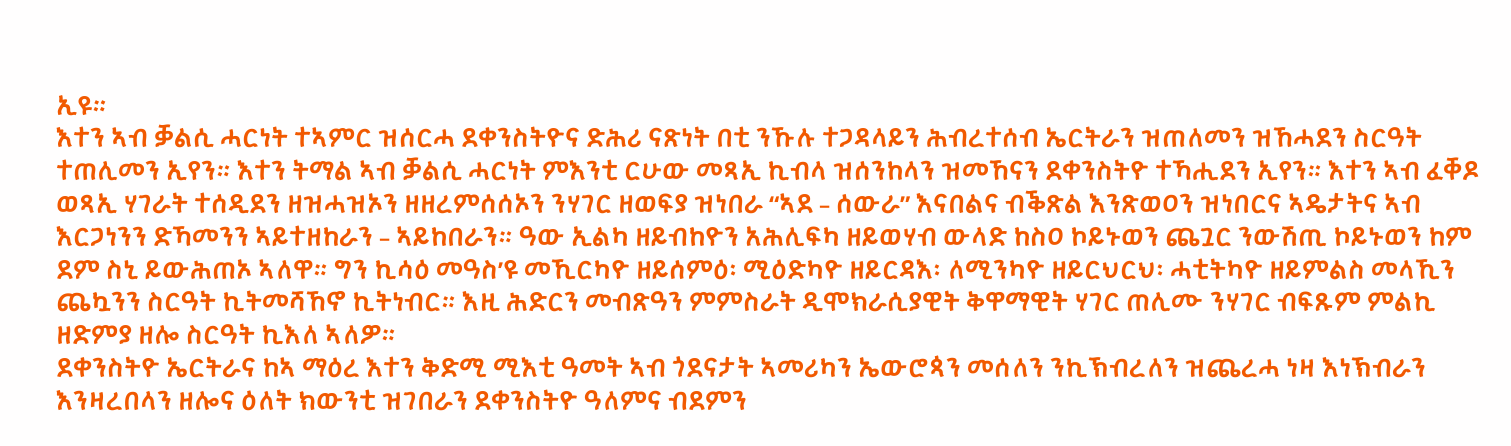ኢዩ።
እተን ኣብ ቓልሲ ሓርነት ተኣምር ዝሰርሓ ደቀንስትዮና ድሕሪ ናጽነት በቲ ንኹሉ ተጋዳላይን ሕብረተሰብ ኤርትራን ዝጠለመን ዝኸሓደን ስርዓት ተጠሊመን ኢየን። እተን ትማል ኣብ ቓልሲ ሓርነት ምእንቲ ርሁው መጻኢ ኪብላ ዝሰንከላን ዝመኸናን ደቀንስትዮ ተኻሒደን ኢየን። እተን ኣብ ፈቐዶ ወጻኢ ሃገራት ተሰዲደን ዘዝሓዝኦን ዘዘረምሰሰኦን ንሃገር ዘወፍያ ዝነበራ “ኣደ – ሰውራ” እናበልና ብቕጽል እንጽወዐን ዝነበርና ኣዴታትና ኣብ እርጋነንን ድኻመንን ኣይተዘከራን – ኣይከበራን። ዓው ኢልካ ዘይብከዮን አሕሊፍካ ዘይወሃብ ውላድ ከስዐ ኮይኑወን ጨጓር ንውሽጢ ኮይኑወን ከም ደም ስኒ ይውሕጠኦ ኣለዋ። ግን ኪሳዕ መዓስ’ዩ መኺርካዮ ዘይሰምዕ፡ ሚዕድካዮ ዘይርዳእ፡ ለሚንካዮ ዘይርህርህ፡ ሓቲትካዮ ዘይምልስ መላኺን ጨኳንን ስርዓት ኪትመሻኸኖ ኪትነብር። እዚ ሕድርን መብጽዓን ምምስራት ዲሞክራሲያዊት ቅዋማዊት ሃገር ጠሊሙ ንሃገር ብፍጹም ምልኪ ዘድምያ ዘሎ ስርዓት ኪእለ ኣለዎ።
ደቀንስትዮ ኤርትራና ከኣ ማዕረ እተን ቅድሚ ሚእቲ ዓመት ኣብ ጎደናታት ኣመሪካን ኤውሮጳን መሰለን ንኪኽብረለን ዝጨረሓ ነዛ እነኽብራን እንዛረበላን ዘሎና ዕለት ክውንቲ ዝገበራን ደቀንስትዮ ዓለምና ብደምን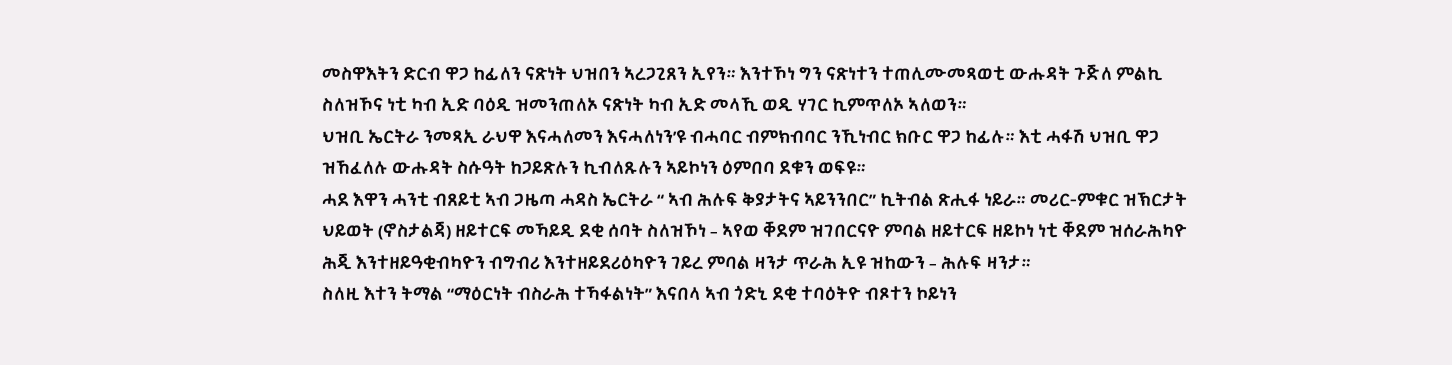መስዋእትን ድርብ ዋጋ ከፊለን ናጽነት ህዝበን ኣረጋጊጸን ኢየን። እንተኾነ ግን ናጽነተን ተጠሊሙመጻወቲ ውሑዳት ጉጅለ ምልኪ ስለዝኾና ነቲ ካብ ኢድ ባዕዲ ዝመንጠለኦ ናጽነት ካብ ኢድ መላኺ ወዲ ሃገር ኪምጥለኦ ኣለወን።
ህዝቢ ኤርትራ ንመጻኢ ራህዋ እናሓለመን እናሓለነን’ዩ ብሓባር ብምክብባር ንኺነብር ክቡር ዋጋ ከፊሉ። እቲ ሓፋሽ ህዝቢ ዋጋ ዝኸፈለሉ ውሑዳት ስሱዓት ከጋይጽሉን ኪብለጹሉን ኣይኮነን ዕምበባ ደቁን ወፍዩ።
ሓደ እዋን ሓንቲ ብጸይቲ ኣብ ጋዜጣ ሓዳስ ኤርትራ “ ኣብ ሕሉፍ ቅያታትና ኣይንንበር” ኪትብል ጽሒፋ ነይራ። መሪር-ምቁር ዝኽርታት ህይወት (ኖስታልጃ) ዘይተርፍ መኻይዲ ደቂ ሰባት ስለዝኾነ – ኣየወ ቐደም ዝገበርናዮ ምባል ዘይተርፍ ዘይኮነ ነቲ ቐደም ዝሰራሕካዮ ሕጂ እንተዘይዓቂብካዮን ብግብሪ እንተዘይደሪዕካዮን ገይረ ምባል ዛንታ ጥራሕ ኢዩ ዝከውን – ሕሉፍ ዛንታ።
ስለዚ እተን ትማል “ማዕርነት ብስራሕ ተኻፋልነት” እናበላ ኣብ ጎድኒ ደቂ ተባዕትዮ ብጾተን ኮይነን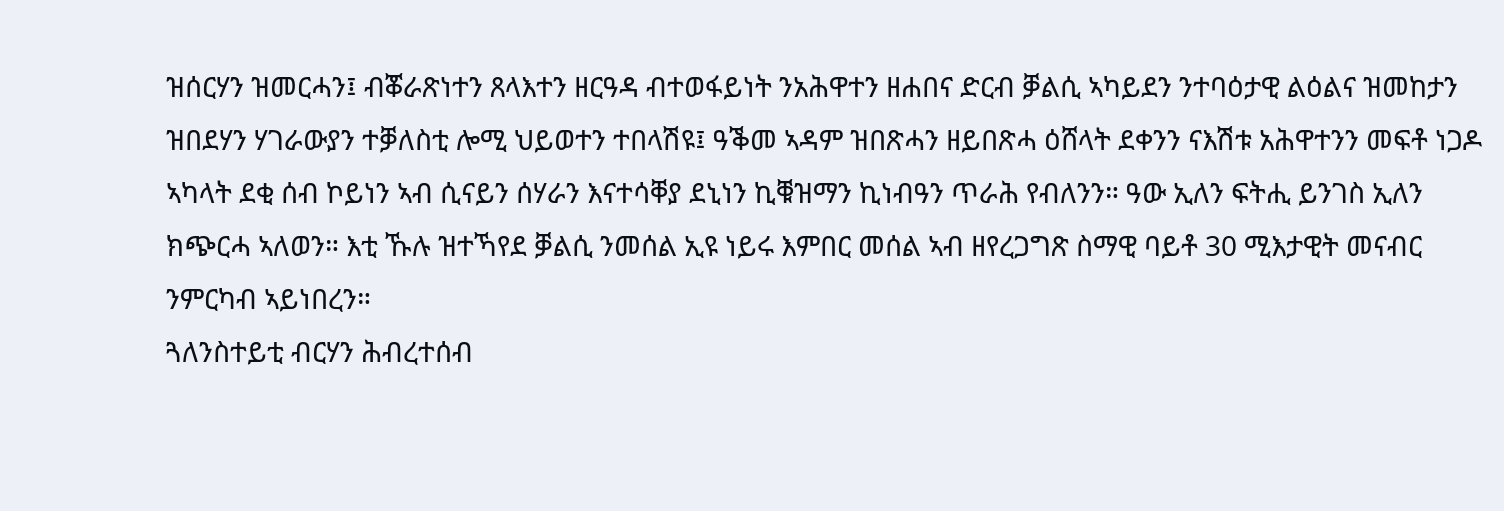ዝሰርሃን ዝመርሓን፤ ብቖራጽነተን ጸላእተን ዘርዓዳ ብተወፋይነት ንአሕዋተን ዘሐበና ድርብ ቓልሲ ኣካይደን ንተባዕታዊ ልዕልና ዝመከታን ዝበደሃን ሃገራውያን ተቓለስቲ ሎሚ ህይወተን ተበላሽዩ፤ ዓቕመ ኣዳም ዝበጽሓን ዘይበጽሓ ዕሸላት ደቀንን ናእሽቱ አሕዋተንን መፍቶ ነጋዶ ኣካላት ደቂ ሰብ ኮይነን ኣብ ሲናይን ሰሃራን እናተሳቐያ ደኒነን ኪቑዝማን ኪነብዓን ጥራሕ የብለንን። ዓው ኢለን ፍትሒ ይንገስ ኢለን ክጭርሓ ኣለወን። እቲ ኹሉ ዝተኻየደ ቓልሲ ንመሰል ኢዩ ነይሩ እምበር መሰል ኣብ ዘየረጋግጽ ስማዊ ባይቶ 30 ሚእታዊት መናብር ንምርካብ ኣይነበረን።
ጓለንስተይቲ ብርሃን ሕብረተሰብ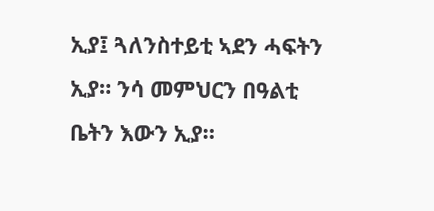ኢያ፤ ጓለንስተይቲ ኣደን ሓፍትን ኢያ። ንሳ መምህርን በዓልቲ ቤትን እውን ኢያ።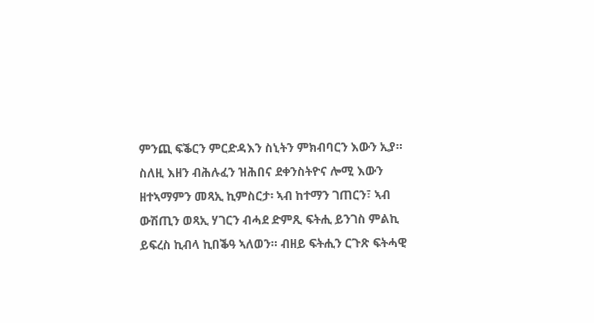ምንጪ ፍቕርን ምርድዳእን ስኒትን ምክብባርን እውን ኢያ። ስለዚ እዘን ብሕሉፈን ዝሕበና ደቀንስትዮና ሎሚ እውን ዘተኣማምን መጻኢ ኪምስርታ፡ ኣብ ከተማን ገጠርን፣ ኣብ ውሽጢን ወጻኢ ሃገርን ብሓደ ድምጺ ፍትሒ ይንገስ ምልኪ ይፍረስ ኪብላ ኪበቕዓ ኣለወን። ብዘይ ፍትሒን ርጉጽ ፍትሓዊ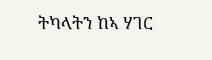ትካላትን ከኣ ሃገር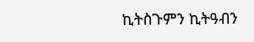ኪትስጉምን ኪትዓብን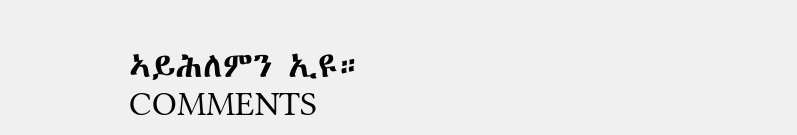ኣይሕለምን ኢዩ።
COMMENTS